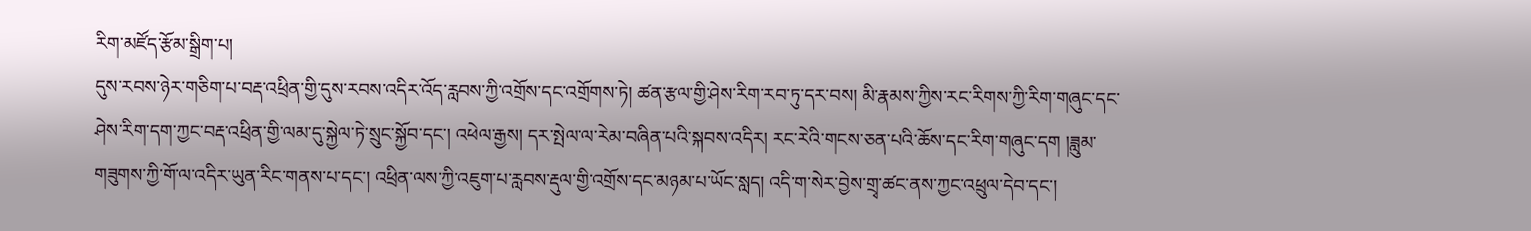རིག་མཛོད་རྩོམ་སྒྲིག་པ།
དུས་རབས་ཉེར་གཅིག་པ་བརྡ་འཕྲིན་གྱི་དུས་རབས་འདིར་འོད་རླབས་ཀྱི་འགྲོས་དང་འགྲོགས་ཏེ། ཚན་རྩལ་གྱི་ཤེས་རིག་རབ་ཏུ་དར་བས། མི་རྣམས་ཀྱིས་རང་རིགས་ཀྱི་རིག་གཞུང་དང་ཤེས་རིག་དག་ཀྱང་བརྡ་འཕྲིན་གྱི་ལམ་དུ་སྐྱེལ་ཏེ་སྲུང་སྐྱོབ་དང་། འཕེལ་རྒྱས། དར་སྤེལ་ལ་རེམ་བཞིན་པའི་སྐབས་འདིར། རང་རེའི་གངས་ཅན་པའི་ཆོས་དང་རིག་གཞུང་དག །ཟླུམ་གཟུགས་ཀྱི་གོ་ལ་འདིར་ཡུན་རིང་གནས་པ་དང་། འཕྲིན་ལས་ཀྱི་འཇུག་པ་རླབས་རྡུལ་གྱི་འགྲོས་དང་མཉམ་པ་ཡོང་སླད། འདི་ག་སེར་བྱེས་གྲྭ་ཚང་ནས་ཀྱང་འཕྲུལ་དེབ་དང་།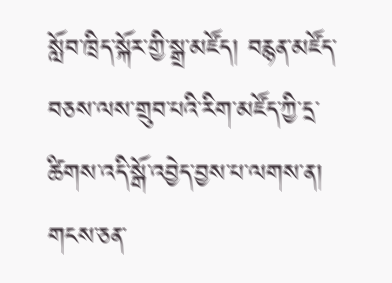སློབ་ཁྲིད་སྐོར་གྱི་སྒྲ་མཛོད། བརྙན་མཛོད་བཅས་ལས་གྲུབ་པའི་རིག་མཛོད་ཀྱི་དྲ་ཚིགས་འདི་སྒོ་འབྱེད་བྱས་པ་ལགས་ན། གངས་ཅན་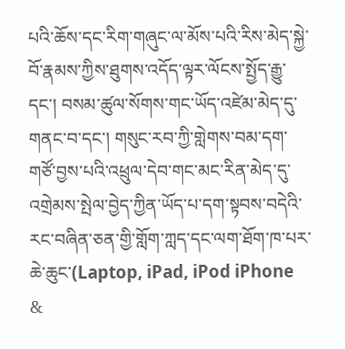པའི་ཆོས་དང་རིག་གཞུང་ལ་མོས་པའི་རིས་མེད་སྐྱེ་བོ་རྣམས་ཀྱིས་ཐུགས་འདོད་ལྟར་ལོངས་སྤྱོད་རྒྱུ་དང་། བསམ་ཚུལ་སོགས་གང་ཡོད་འཛེམ་མེད་དུ་གནང་བ་དང་། གསུང་རབ་ཀྱི་གླེགས་བམ་དག་གཙོ་བྱས་པའི་འཕྲུལ་དེབ་གང་མང་རིན་མེད་དུ་འགྲེམས་སྤེལ་བྱེད་ཀྱིན་ཡོད་པ་དག་སྟབས་བདེའི་རང་བཞིན་ཅན་གྱི་གློག་ཀླད་དང་ལག་ཐོག་ཁ་པར་ཆེ་ཆུང་(Laptop, iPad, iPod iPhone &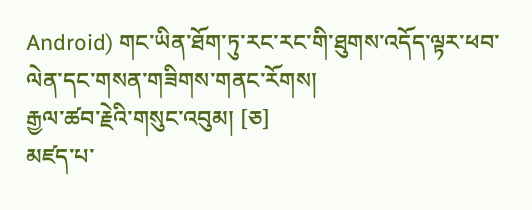Android) གང་ཡིན་ཐོག་ཏུ་རང་རང་གི་ཐུགས་འདོད་ལྟར་ཕབ་ལེན་དང་གསན་གཟིགས་གནང་རོགས།
རྒྱལ་ཚབ་རྗེའི་གསུང་འབུམ། [ཅ]
མཛད་པ་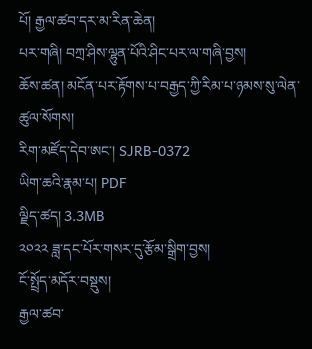པོ། རྒྱལ་ཚབ་དར་མ་རིན་ཆེན།
པར་གཞི། བཀྲ་ཤིས་ལྷུན་པོའི་ཤིང་པར་ལ་གཞི་བྱས།
ཆོས་ཚན། མངོན་པར་རྟོགས་པ་བརྒྱད་ཀྱི་རིམ་པ་ཉམས་སུ་ལེན་ཚུལ་སོགས།
རིག་མཛོད་དེབ་ཨང་། SJRB-0372
ཡིག་ཆའི་རྣམ་པ། PDF
ལྗིད་ཚད། 3.3MB
༢༠༢༢ ཟླ་དང་པོར་གསར་དུ་རྩོམ་སྒྲིག་བྱས།
ངོ་སྤྲོད་མདོར་བསྡུས།
རྒྱལ་ཚབ་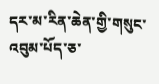དར་མ་རིན་ཆེན་གྱི་གསུང་འབུམ་པོད་ཅ་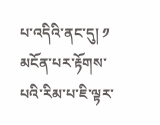པ་འདིའི་ནང་དུ། ༡ མངོན་པར་རྟོགས་པའི་རིམ་པ་ཇི་ལྟར་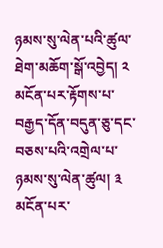ཉམས་སུ་ལེན་པའི་ཚུལ་ཐེག་མཆོག་སྒོ་འབྱེད། ༢ མངོན་པར་རྟོགས་པ་བརྒྱད་དོན་བདུན་ཅུ་དང་བཅས་པའི་འགྲེལ་པ་ཉམས་སུ་ལེན་ཚུལ། ༣ མངོན་པར་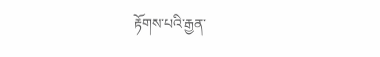རྟོགས་པའི་རྒྱན་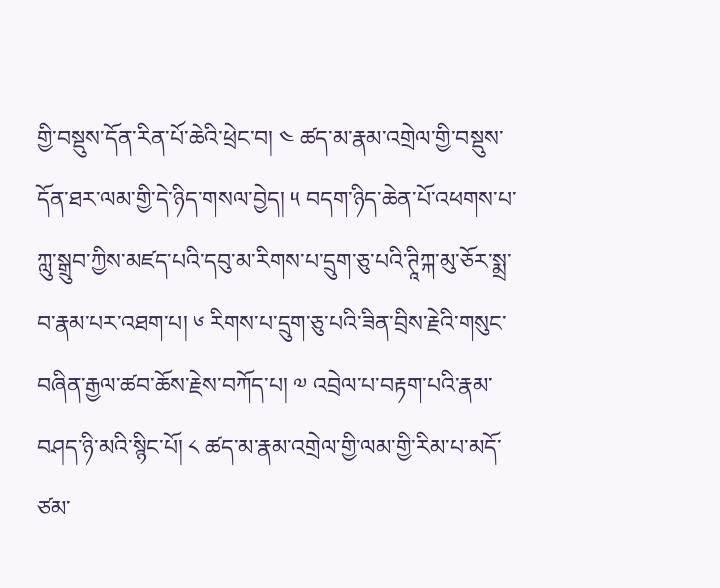གྱི་བསྡུས་དོན་རིན་པོ་ཆེའི་ཕྲེང་བ། ༤ ཚད་མ་རྣམ་འགྲེལ་གྱི་བསྡུས་དོན་ཐར་ལམ་གྱི་དེ་ཉིད་གསལ་བྱེད། ༥ བདག་ཉིད་ཆེན་པོ་འཕགས་པ་ཀླུ་སྒྲུབ་ཀྱིས་མཛད་པའི་དབུ་མ་རིགས་པ་དྲུག་ཅུ་པའི་ཊཱིཀྐ་མུ་ཅོར་སྨྲ་བ་རྣམ་པར་འཐག་པ། ༦ རིགས་པ་དྲུག་ཅུ་པའི་ཟིན་བྲིས་རྗེའི་གསུང་བཞིན་རྒྱལ་ཚབ་ཆོས་རྗེས་བཀོད་པ། ༧ འབྲེལ་པ་བརྟག་པའི་རྣམ་བཤད་ཉི་མའི་སྙིང་པོ། ༨ ཚད་མ་རྣམ་འགྲེལ་གྱི་ལམ་གྱི་རིམ་པ་མདོ་ཙམ་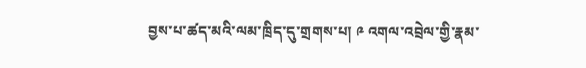བྱས་པ་ཚད་མའི་ལམ་ཁྲིད་དུ་གྲགས་པ། ༩ འགལ་འབྲེལ་གྱི་རྣམ་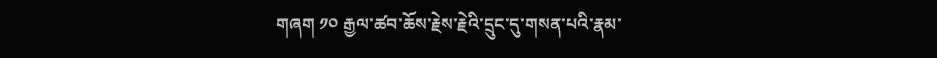གཞག ༡༠ རྒྱལ་ཚབ་ཆོས་རྗེས་རྗེའི་དྲུང་དུ་གསན་པའི་རྣམ་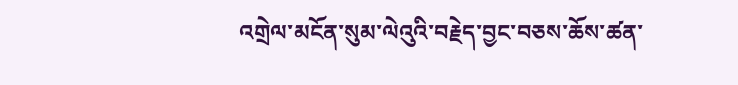འགྲེལ་མངོན་སུམ་ལེའུའི་བརྗེད་བྱང་བཅས་ཆོས་ཚན་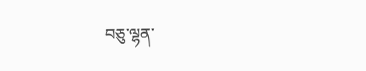བཅུ་ལྷན་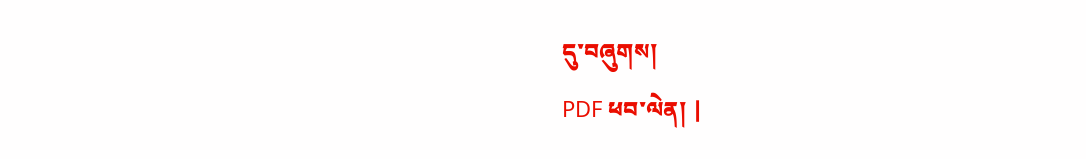དུ་བཞུགས།
PDF ཕབ་ལེན། |